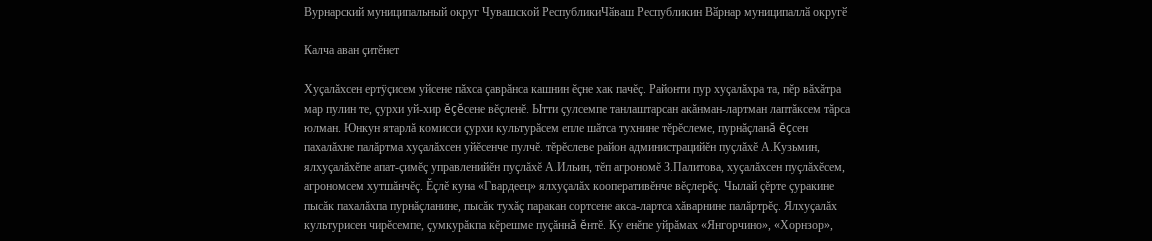Вурнарский муниципальный округ Чувашской РеспубликиЧӑваш Республикин Вӑрнар муниципаллӑ округӗ

Калча аван çитĕнет

Хуçалăхсен ертÿçисем уйсене пăхса çаврăнса кашнин ĕçне хак пачĕç. Районти пур хуçалăхра та, пĕр вăхăтра мар пулин те, çурхи уй-хир ĕçĕсене вĕçленĕ. Ытти çулсемпе танлаштарсан акăнман-лартман лаптăксем тăрса юлман. Юнкун ятарлă комисси çурхи культурăсем епле шăтса тухнине тĕрĕслеме, пурнăçланă ĕçсен пахалăхне палăртма хуçалăхсен уйĕсенче пулчĕ. тĕрĕслеве район администрацийĕн пуçлăхĕ А.Кузьмин, ялхуçалăхĕпе апат-çимĕç управленийĕн пуçлăхĕ А.Ильин, тĕп агрономĕ З.Палитова, хуçалăхсен пуçлăхĕсем, агрономсем хутшăнчĕç. Ĕçлĕ куна «Гвардеец» ялхуçалăх кооперативĕнче вĕçлерĕç. Чылай çĕрте çуракине пысăк пахалăхпа пурнăçланине, пысăк тухăç паракан сортсене акса-лартса хăварнине палăртрĕç. Ялхуçалăх культурисен чирĕсемпе, çумкурăкпа кĕрешме пуçăннă ĕнтĕ. Ку енĕпе уйрăмах «Янгорчино», «Хорнзор»,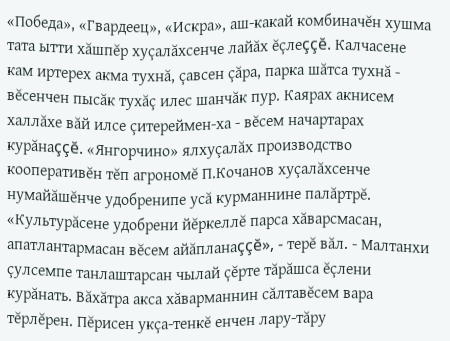«Победа», «Гвардеец», «Искра», аш-какай комбиначĕн хушма тата ытти хăшпĕр хуçалăхсенче лайăх ĕçлеççĕ. Калчасене кам иртерех акма тухнă, çавсен çăра, парка шăтса тухнă - вĕсенчен пысăк тухăç илес шанчăк пур. Каярах акнисем халлăхе вăй илсе çитереймен-ха - вĕсем начартарах курăнаççĕ. «Янгорчино» ялхуçалăх производство кооперативĕн тĕп агрономĕ П.Кочанов хуçалăхсенче нумайăшĕнче удобренипе усă курманнине палăртрĕ. «Культурăсене удобрени йĕркеллĕ парса хăварсмасан, апатлантармасан вĕсем айăпланаççĕ», - терĕ вăл. - Малтанхи çулсемпе танлаштарсан чылай çĕрте тăрăшса ĕçлени курăнать. Вăхăтра акса хăварманнин сăлтавĕсем вара тĕрлĕрен. Пĕрисен укçа-тенкĕ енчен лару-тăру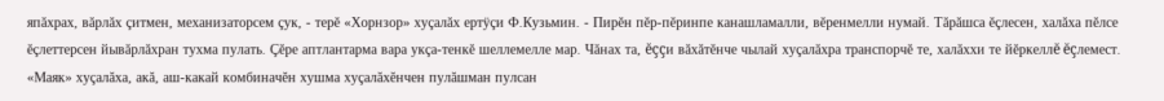япăхрах, вăрлăх çитмен, механизаторсем çук, - терĕ «Хорнзор» хуçалăх ертÿçи Ф.Кузьмин. - Пирĕн пĕр-пĕринпе канашламалли, вĕренмелли нумай. Тăрăшса ĕçлесен, халăха пĕлсе ĕçлеттерсен йывăрлăхран тухма пулать. Çĕре аптлантарма вара укçа-тенкĕ шеллемелле мар. Чăнах та, ĕççи вăхăтĕнче чылай хуçалăхра транспорчĕ те, халăххи те йĕркеллĕ ĕçлемест. «Маяк» хуçалăха, акă, аш-какай комбиначĕн хушма хуçалăхĕнчен пулăшман пулсан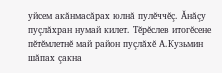уйсем акăнмасăрах юлнă пулĕччĕç. Ăнăçу пуçлăхран нумай килет. Тĕрĕслев итогĕсене пĕтĕмлетнĕ май район пуçлăхĕ А.Кузьмин шăпах çакна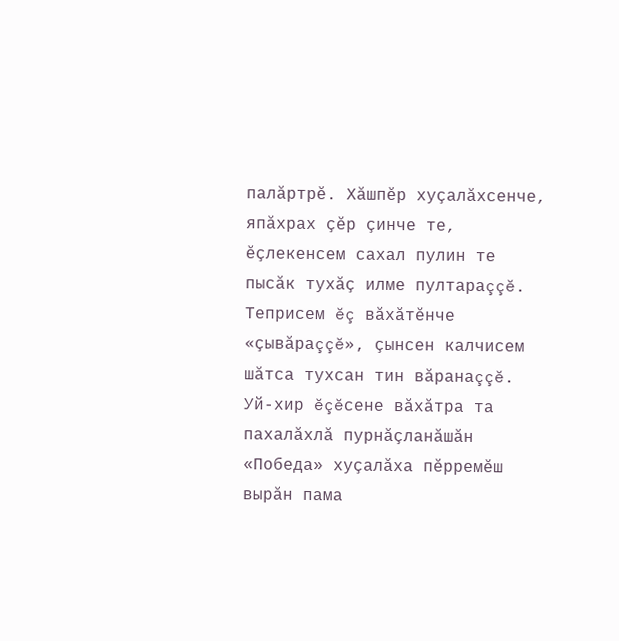палăртрĕ. Хăшпĕр хуçалăхсенче, япăхрах çĕр çинче те, ĕçлекенсем сахал пулин те пысăк тухăç илме пултараççĕ. Теприсем ĕç вăхăтĕнче «çывăраççĕ», çынсен калчисем шăтса тухсан тин вăранаççĕ. Уй-хир ĕçĕсене вăхăтра та пахалăхлă пурнăçланăшăн «Победа» хуçалăха пĕрремĕш вырăн пама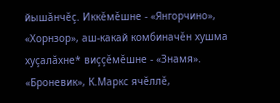йышăнчĕç. Иккĕмĕшне - «Янгорчино», «Хорнзор», аш-какай комбиначĕн хушма хуçалăхне* виççĕмĕшне - «Знамя». «Броневик», К.Маркс ячĕллĕ,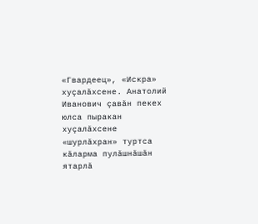«Гвардеец», «Искра» хуçалăхсене. Анатолий Иванович çавăн пекех юлса пыракан хуçалăхсене «шурлăхран» туртса кăларма пулăшнăшăн ятарлă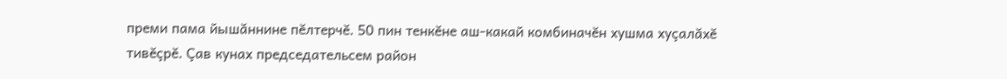преми пама йышăннине пĕлтерчĕ. 50 пин тенкĕне аш-какай комбиначĕн хушма хуçалăхĕ тивĕçрĕ. Çав кунах председательсем район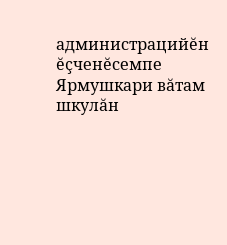администрацийĕн ĕçченĕсемпе Ярмушкари вăтам шкулăн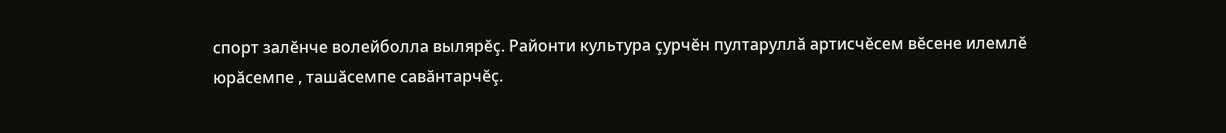спорт залĕнче волейболла вылярĕç. Районти культура çурчĕн пултаруллă артисчĕсем вĕсене илемлĕ юрăсемпе , ташăсемпе савăнтарчĕç.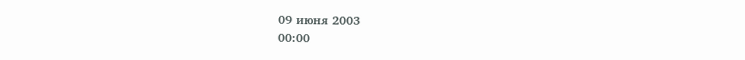09 июня 2003
00:00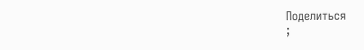Поделиться
;